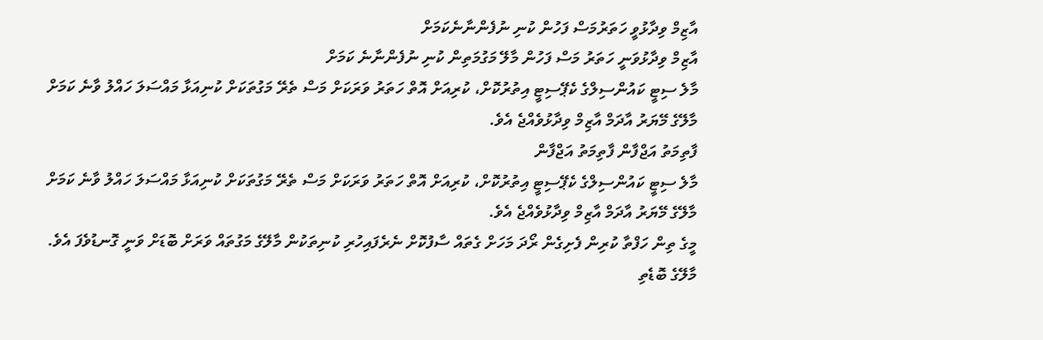އާޒިމް ވިދާޅުވީ ހަތަރުމަސް ފަހުން ކުނި ނުފެންނާނެކަމަށް
އާޒިމް ވިދާޅުވަނީ ހަތަރު މަސް ފަހުން މާލޭ މަގުމަތިން ކުނި ނުފެންނާނެ ކަމަށް
މާލެ ސިޓީ ކައުންސިލްގެ ކެޕޭސިޓީ އިތުރުކޮށް، ކުރިއަށް އޮތް ހަތަރު ވަރަކަށް މަސް ތެރޭ މަގުތަކަށް ކުނިއަޅާ މައްސަލަ ހައްލު ވާނެ ކަމަށް މާލޭގެ މޭޔަރު އާދަމް އާޒިމް ވިދާޅުވެއްޖެ އެވެ.
ފާތިމަތު އަޖްފާން ފާތިމަތު އަޖްފާން
މާލެ ސިޓީ ކައުންސިލްގެ ކެޕޭސިޓީ އިތުރުކޮށް، ކުރިއަށް އޮތް ހަތަރު ވަރަކަށް މަސް ތެރޭ މަގުތަކަށް ކުނިއަޅާ މައްސަލަ ހައްލު ވާނެ ކަމަށް މާލޭގެ މޭޔަރު އާދަމް އާޒިމް ވިދާޅުވެއްޖެ އެވެ.
މީގެ ތިން ހަފްތާ ކުރިން ފެށިގެން ރޯދަ މަހަށް ގެތައް ސާފުކޮށް ނެރެފައިހުރި ކުނިތަކުން މާލޭގެ މަގުތައް ވަރަށް ބޮޑަށް ވަނީ ގޮނޑުވެފަ އެވެ. މާލޭގެ ބޮޑެތި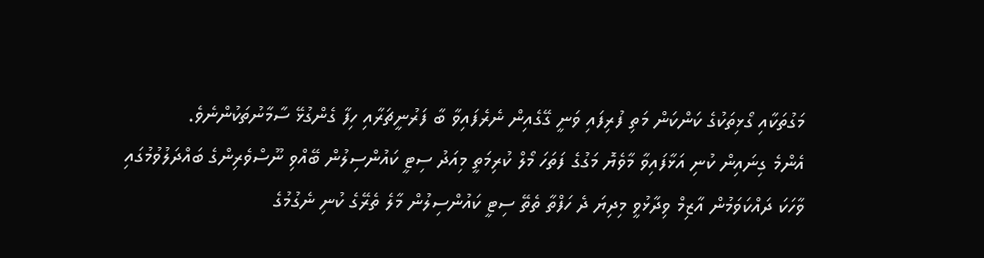މަގުތަކާއި ގޯޅިތަކުގެ ކަންކަން މަތި ފުރިފައި ވަނީ ގޭގެއިން ނެރެފައިވާ ބާ ފަރުނީޗަރާއި ހިފާ ގެންގުޅޭ ސާމާނުތަކުންނެވެ.
އެންމެ ގިނައިން ކުނި އަޅާފައިވާ މާވެޔޮ މަގުގެ ފަތަހަ މޯލް ކުރިމަތީ މިއަދު ސިޓީ ކައުންސިލުން ބޭއްވި ނޫސްވެރިންގެ ބައްދަލުވުމުގައި ވާހަކަ ދައްކަވަމުން އާޒިމް ވިދާޅުވީ މިދިޔަ ދެ ހަފްތާ ތެތޭ ސިޓީ ކައުންސިލުން މާލެ ތެރޭގެ ކުނި ނެގުމުގެ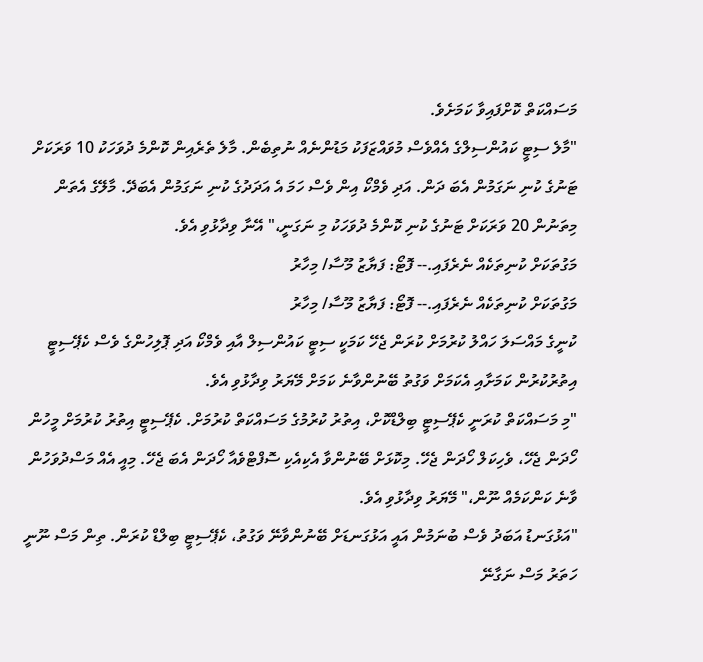މަސައްކަތް ކޮށްފައިވާ ކަމަށެވެ.
"މާލެ ސިޓީ ކައުންސިލްގެ އެއްވެސް މުވައްޒަފަކު މަޑުންނެއް ނުތިބެން. މާލެ ތެރެއިން ކޮންމެ ދުވަހަކު 10 ވަރަކަށް ޓަނުގެ ކުނި ނަގަމުން އެބަ ދަން. އަދި ވެމްކޯ އިން ވެސް ހަމަ އެ އަދަދުގެ ކުނި ނަގަމުން އެބަދޭ. މާލޭގެ އެތަން މިތަނުން 20 ވަރަކަށް ޓަނުގެ ކުނި ކޮންމެ ދުވަހަކު މި ނަގަނީ،" އޭނާ ވިދާޅުވި އެވެ.
މަގުތަކަށް ކުނިތަކެއް ނެރެފައި.-- ފޮޓޯ: ފަޔާޒު މޫސާ/ މިހާރު
މަގުތަކަށް ކުނިތަކެއް ނެރެފައި.-- ފޮޓޯ: ފަޔާޒު މޫސާ/ މިހާރު
ކުނީގެ މައްސަލަ ހައްލު ކުރުމަށް ކުރަން ޖެހޭ ކަމަކީ ސިޓީ ކައުންސިލް އާއި ވެމްކޯ އަދި ޕޮލިހުންގެ ވެސް ކެޕޭސިޓީ އިތުރުކުރުން ކަމަށާއި އެކަމަށް ވަގުތު ބޭނުންވާނެ ކަމަށް މޭޔަރު ވިދާޅުވި އެވެ.
"މި މަސައްކަތް ކުރަނީ ކެޕޭސިޓީ ބިލްޑްކޮށް، އިތުރު ކުރުމުގެ މަސައްކަތް ކުރުމަށް. ކެޕޭސިޓީ އިތުރު ކުރުމަށް މީހުން ހޯދަން ޖެހޭ، ވެހިކަލް ހޯދަން ޖެހޭ. މިކޮޅަށް ބޭނުންވާ އެކިއެކި ސޮފްޓްވެއާ ހޯދަން އެބަ ޖެހޭ. މިއީ އެއް މަސްދުވަހުން ވާނެ ކަންކަމެއް ނޫން،" މޭޔަރު ވިދާޅުވި އެވެ.
"އަޅުގަނޑު އަބަދު ވެސް ބުނަމުން އައީ އަޅުގަނޑަށް ބޭނުންވާނޭ ވަގުތު، ކެޕޭސިޓީ ބިލްޑް ކުރަން. ތިން މަސް ނޫނީ ހަތަރު މަސް ނަގާނޭ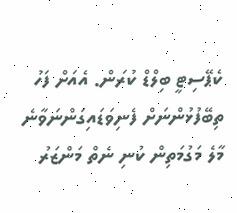ކެޕޭސިޓީ ބިލްޑް ކުރަން. އެއަށް ފަހު ތިބޭފުޅުންނަށް ފެނިވަޑައިގަންނަވާނެ މާލެ މަގުމަތިން ކުނި ނެތް މަންޒަރު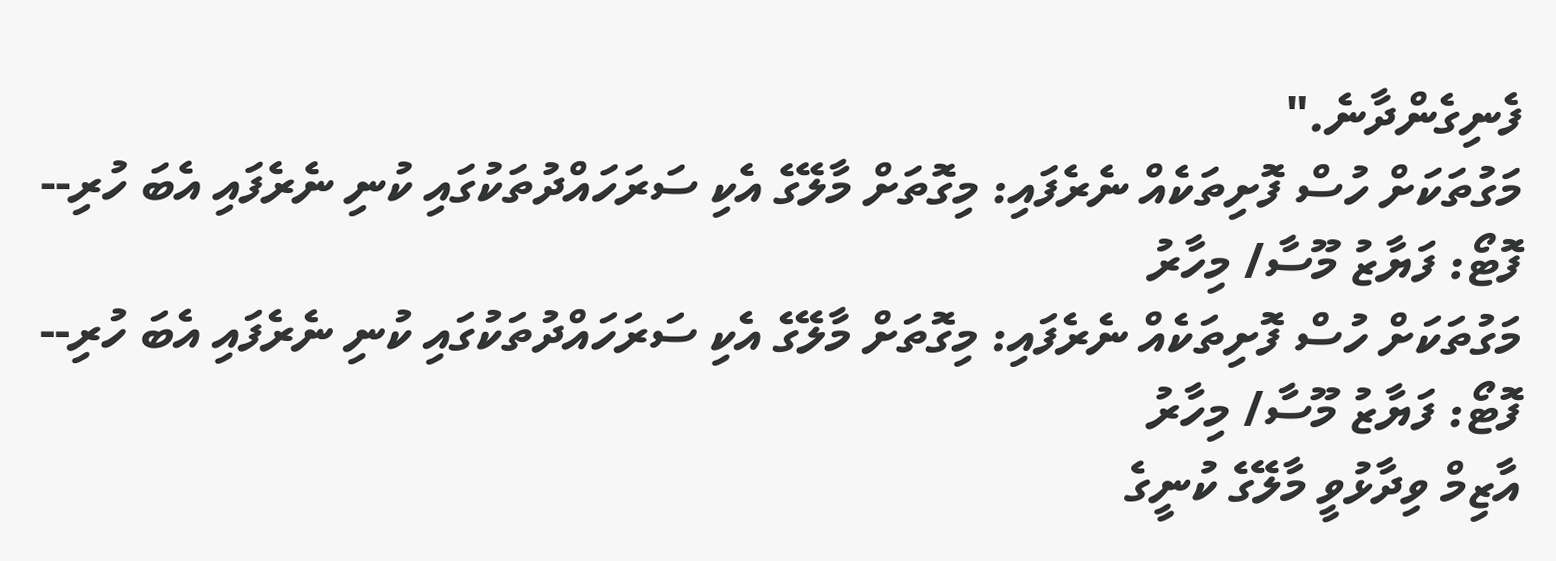ފެނިގެންދާނެ."
މަގުތަކަށް ހުސް ފޮށިތަކެއް ނެރެފައި: މިގޮތަށް މާލޭގެ އެކި ސަރަހައްދުތަކުގައި ކުނި ނެރެފައި އެބަ ހުރި-- ފޮޓޯ: ފަޔާޒު މޫސާ/ މިހާރު
މަގުތަކަށް ހުސް ފޮށިތަކެއް ނެރެފައި: މިގޮތަށް މާލޭގެ އެކި ސަރަހައްދުތަކުގައި ކުނި ނެރެފައި އެބަ ހުރި-- ފޮޓޯ: ފަޔާޒު މޫސާ/ މިހާރު
އާޒިމް ވިދާޅުވީ މާލޭގެ ކުނީގެ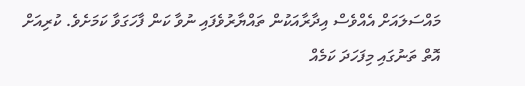މައްސަލައަށް އެއްވެސް އިދާރާއަކުން ތައްޔާރުވެފައި ނުވާ ކަން ފާހަގަވާ ކަމަށެވެ. ކުރިއަށް އޮތް ތަނުގައި މިފަހަދަ ކަމެއް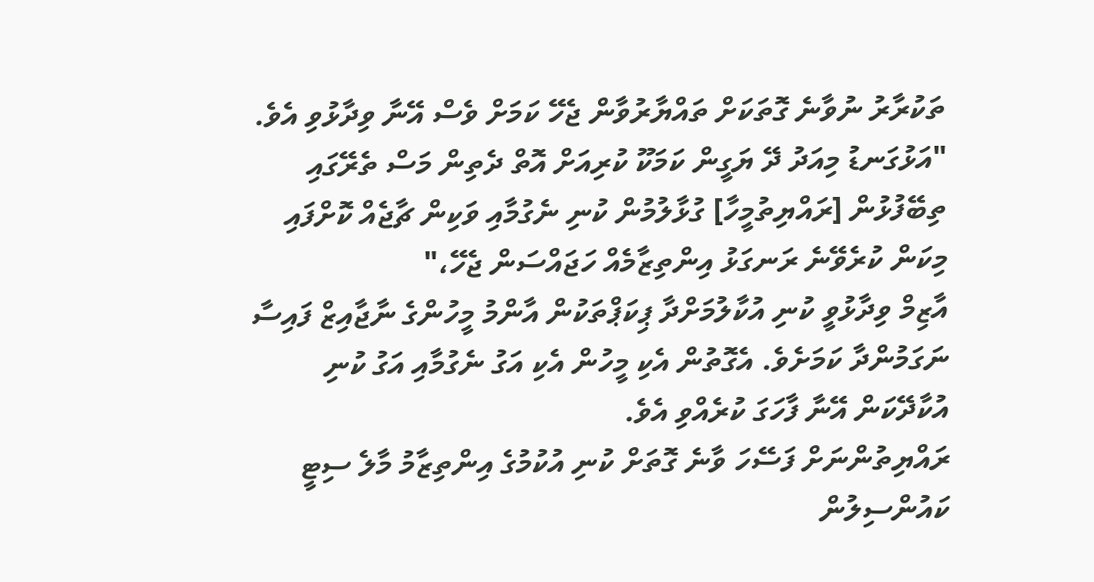ތަކުރާރު ނުވާނެ ގޮތަކަށް ތައްޔާރުވާން ޖެހޭ ކަމަށް ވެސް އޭނާ ވިދާޅުވި އެވެ.
"އަޅުގަނޑު މިއަދު ދޭ ޔަގީން ކަމަކޫ ކުރިއަށް އޮތް ދެތިން މަސް ތެރޭގައި ތިބޭފުޅުން [ރައްޔިތުމީހާ] ގުޅާލުމުން ކުނި ނެގުމާއި ވަކިން ޗާޖެއް ކޮށްފައި މިކަން ކުރެވޭނެ ރަނގަޅު އިންތިޒާމެއް ހަޖައްސަން ޖެހޭ،"
އާޒިމް ވިދާޅުވީ ކުނި އުކާލުމަށްދާ ޕިކަޕްތަކުން އާންމު މީހުންގެ ނާޖާއިޒް ފައިސާ ނަގަމުންދާ ކަމަށެވެ. އެގޮތުން އެކި މީހުން އެކި އަގު ނެގުމާއި އަގު ކުނި އުކާދޭކަން އޭނާ ފާހަގަ ކުރެއްވި އެވެ.
ރައްޔިތުންނަށް ފަސޭހަ ވާނެ ގޮތަށް ކުނި އުކުމުގެ އިންތިޒާމު މާލެ ސިޓީ ކައުންސިލުން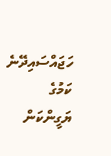ހަޖައްސައިދޭނެ ކަމުގެ ޔަގީންކަން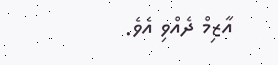އާޒިމް ދެއްވި އެވެ.